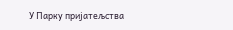У Парку пријатељства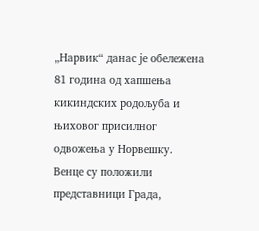„Нарвик“ данас је обележена 81 година од хапшења кикиндских родољуба и њиховог присилног одвожења у Норвешку. Венце су положили представници Града,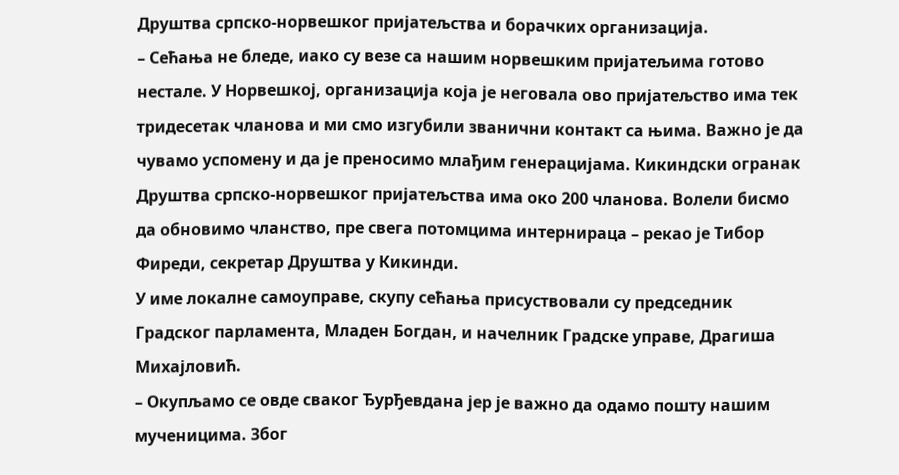Друштва српско-норвешког пријатељства и борачких организација.
– Сећања не бледе, иако су везе са нашим норвешким пријатељима готово нестале. У Норвешкој, организација која је неговала ово пријатељство има тек тридесетак чланова и ми смо изгубили званични контакт са њима. Важно је да чувамо успомену и да је преносимо млађим генерацијама. Кикиндски огранак Друштва српско-норвешког пријатељства има око 200 чланова. Волели бисмо да обновимо чланство, пре свега потомцима интернираца – рекао је Тибор Фиреди, секретар Друштва у Кикинди.
У име локалне самоуправе, скупу сећања присуствовали су председник Градског парламента, Младен Богдан, и начелник Градске управе, Драгиша Михајловић.
– Окупљамо се овде сваког Ђурђевдана јер је важно да одамо пошту нашим мученицима. Због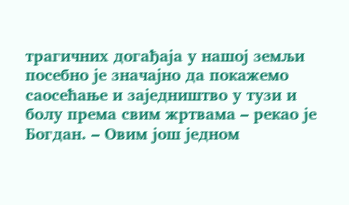трагичних догађаја у нашој земљи посебно је значајно да покажемо саосећање и заједништво у тузи и болу према свим жртвама – рекао је Богдан. – Овим још једном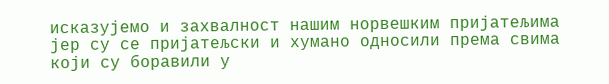исказујемо и захвалност нашим норвешким пријатељима јер су се пријатељски и хумано односили према свима који су боравили у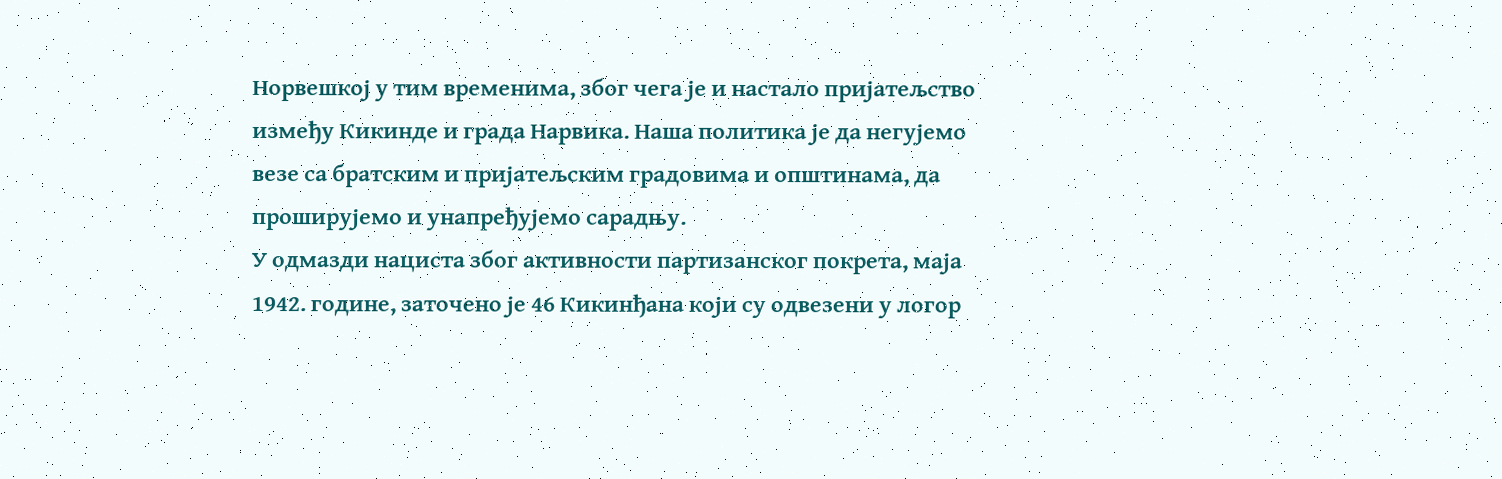Норвешкој у тим временима, због чега је и настало пријатељство између Кикинде и града Нарвика. Наша политика је да негујемо везе са братским и пријатељским градовима и општинама, да проширујемо и унапређујемо сарадњу.
У одмазди нациста због активности партизанског покрета, маја 1942. године, заточено је 46 Кикинђана који су одвезени у логор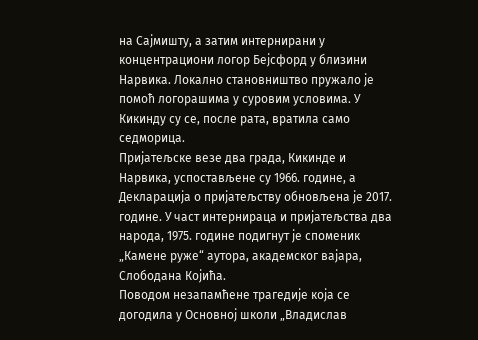на Сајмишту, а затим интернирани у концентрациони логор Бејсфорд у близини Нарвика. Локално становништво пружало је помоћ логорашима у суровим условима. У Кикинду су се, после рата, вратила само седморица.
Пријатељске везе два града, Кикинде и Нарвика, успостављене су 1966. године, а Декларација о пријатељству обновљена је 2017. године. У част интернираца и пријатељства два народа, 1975. године подигнут је споменик „Камене руже“ аутора, академског вајара, Слободана Којића.
Поводом незапамћене трагедије која се догодила у Основној школи „Владислав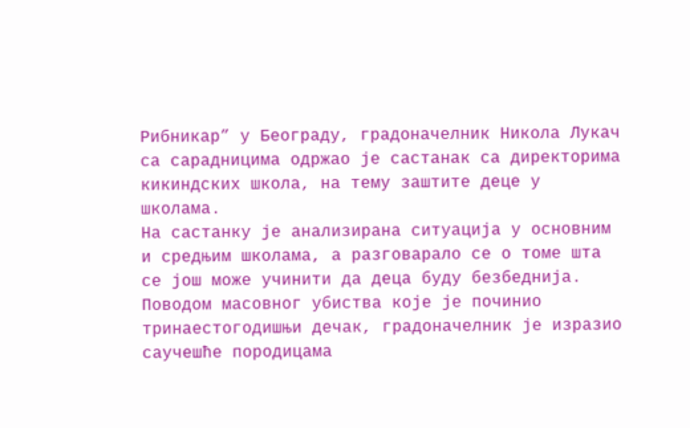Рибникар” у Београду, градоначелник Никола Лукач са сарадницима одржао је састанак са директорима кикиндских школа, на тему заштите деце у школама.
На састанку је анализирана ситуација у основним и средњим школама, а разговарало се о томе шта се још може учинити да деца буду безбеднија.
Поводом масовног убиства које је починио тринаестогодишњи дечак, градоначелник је изразио саучешће породицама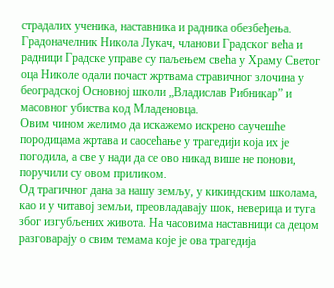страдалих ученика, наставника и радника обезбеђења.
Градоначелник Никола Лукач, чланови Градског већа и радници Градске управе су паљењем свећа у Храму Светог оца Николе одали почаст жртвама стравичног злочина у београдској Основној школи „Владислав Рибникар” и масовног убиства код Младеновца.
Овим чином желимо да искажемо искрено саучешће породицама жртава и саосећање у трагедији која их је погодила, а све у нади да се ово никад више не понови, поручили су овом приликом.
Од трагичног дана за нашу земљу, у кикиндским школама, као и у читавој земљи, преовладавају шок, неверица и туга због изгубљених живота. На часовима наставници са децом разговарају о свим темама које је ова трагедија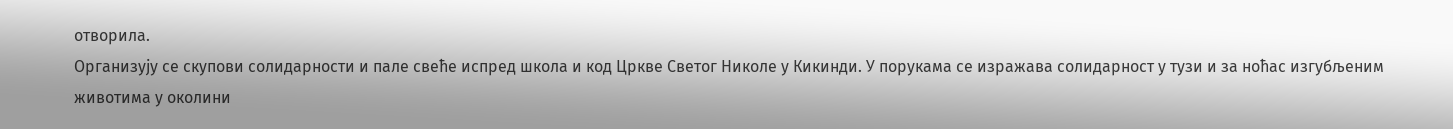отворила.
Организују се скупови солидарности и пале свеће испред школа и код Цркве Светог Николе у Кикинди. У порукама се изражава солидарност у тузи и за ноћас изгубљеним животима у околини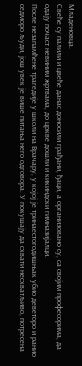Младеновца.
Свеће су палили и цвеће данас доносили грађани, ђаци, а организовано су, са својим професорима, да одају почаст невиним жртвама, до цркве дошли и кикиндски гимназијалци.
После незапамћене трагедије у школи на Врачару, у којој је тринаестогодишњак убио деветоро и ранио седморо људи, још увек је више питања него одговора. У покушају да схвати несхватљиво, потресена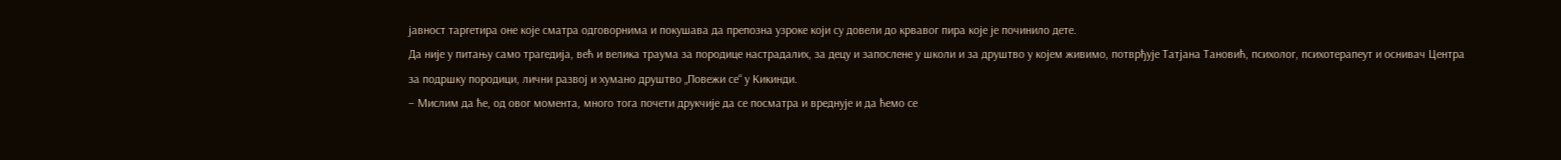јавност таргетира оне које сматра одговорнима и покушава да препозна узроке који су довели до крвавог пира које је починило дете.
Да није у питању само трагедија, већ и велика траума за породице настрадалих, за децу и запослене у школи и за друштво у којем живимо, потврђује Татјана Тановић, психолог, психотерапеут и оснивач Центра за подршку породици, лични развој и хумано друштво „Повежи се“ у Кикинди.
– Мислим да ће, од овог момента, много тога почети друкчије да се посматра и вреднује и да ћемо се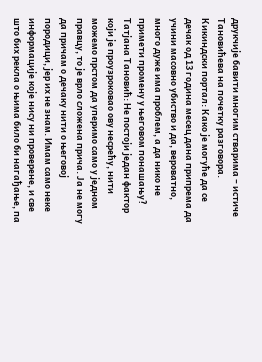друкчије бавити многим стварима – истиче Тановићева на почетку разговора.
Кикиндски портал: Како је могуће да се дечак од 13 година месец дана припрема да учини масовно убиство и да, вероватно, много дуже има проблем, а да нико не примети промену у његовом понашању?
Татјана Тановић: Не постоји један фактор који је проузроковао ову несрећу, нити можемо прстом да уперимо само у једном правцу, то је врло сложена прича. Ја не могу да причам о дечаку нити о његовој породици, јер их не знам. Имам само неке информације које нису ни проверене, и све што бих рекла о њима било би нагађање, па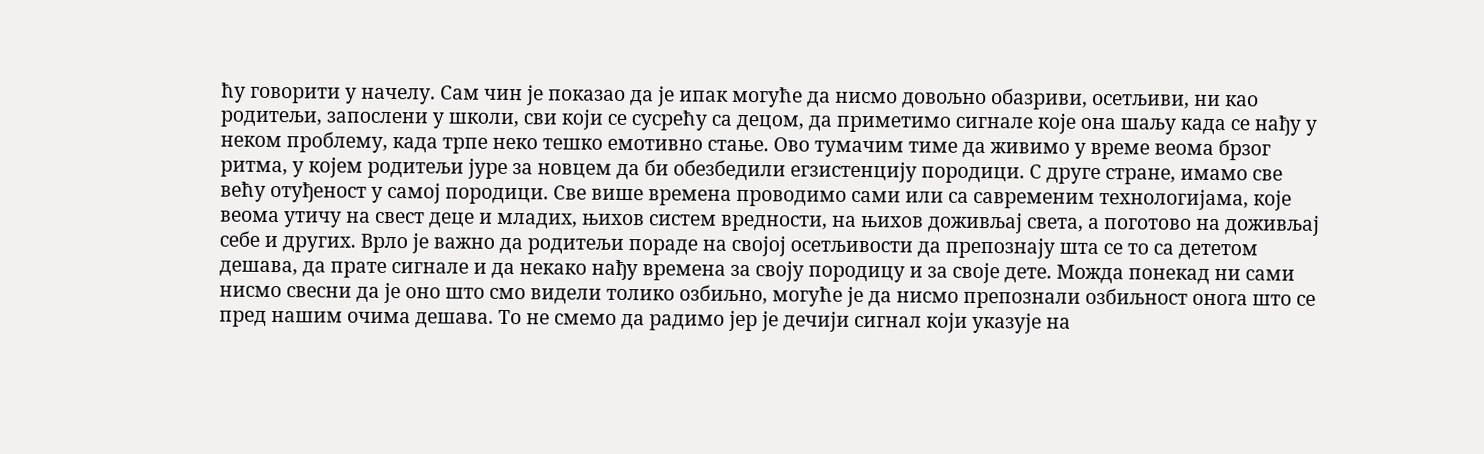ћу говорити у начелу. Сам чин је показао да је ипак могуће да нисмо довољно обазриви, осетљиви, ни као родитељи, запослени у школи, сви који се сусрећу са децом, да приметимо сигнале које она шаљу када се нађу у неком проблему, када трпе неко тешко емотивно стање. Ово тумачим тиме да живимо у време веома брзог ритма, у којем родитељи јуре за новцем да би обезбедили егзистенцију породици. С друге стране, имамо све већу отуђеност у самој породици. Све више времена проводимо сами или са савременим технологијама, које веома утичу на свест деце и младих, њихов систем вредности, на њихов доживљај света, а поготово на доживљај себе и других. Врло је важно да родитељи пораде на својој осетљивости да препознају шта се то са дететом дешава, да прате сигнале и да некако нађу времена за своју породицу и за своје дете. Можда понекад ни сами нисмо свесни да је оно што смо видели толико озбиљно, могуће је да нисмо препознали озбиљност онога што се пред нашим очима дешава. То не смемо да радимо јер је дечији сигнал који указује на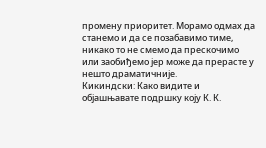промену приоритет. Морамо одмах да станемо и да се позабавимо тиме, никако то не смемо да прескочимо или заобиђемо јер може да прерасте у нешто драматичније.
Кикиндски: Како видите и објашњавате подршку коју К. К.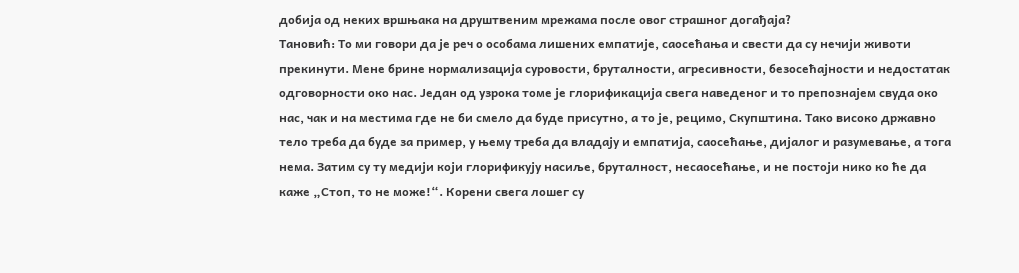добија од неких вршњака на друштвеним мрежама после овог страшног догађаја?
Тановић: То ми говори да је реч о особама лишених емпатије, саосећања и свести да су нечији животи прекинути. Мене брине нормализација суровости, бруталности, агресивности, безосећајности и недостатак одговорности око нас. Један од узрока томе је глорификација свега наведеног и то препознајем свуда око нас, чак и на местима где не би смело да буде присутно, а то је, рецимо, Скупштина. Тако високо државно тело треба да буде за пример, у њему треба да владају и емпатија, саосећање, дијалог и разумевање, а тога нема. Затим су ту медији који глорификују насиље, бруталност, несаосећање, и не постоји нико ко ће да каже „Стоп, то не може!“. Корени свега лошег су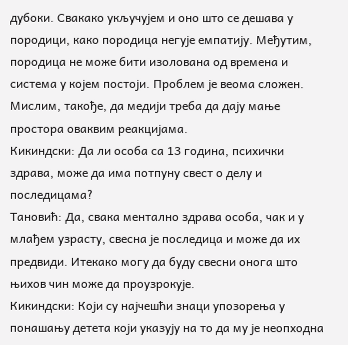дубоки. Свакако укључујем и оно што се дешава у породици, како породица негује емпатију. Међутим, породица не може бити изолована од времена и система у којем постоји. Проблем је веома сложен. Мислим, такође, да медији треба да дају мање простора оваквим реакцијама.
Кикиндски: Да ли особа са 13 година, психички здрава, може да има потпуну свест о делу и последицама?
Тановић: Да, свака ментално здрава особа, чак и у млађем узрасту, свесна је последица и може да их предвиди. Итекако могу да буду свесни онога што њихов чин може да проузрокује.
Кикиндски: Који су најчешћи знаци упозорења у понашању детета који указују на то да му је неопходна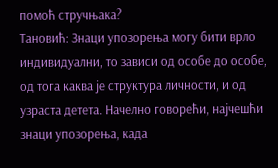помоћ стручњака?
Тановић: Знаци упозорења могу бити врло индивидуални, то зависи од особе до особе, од тога каква је структура личности, и од узраста детета. Начелно говорећи, најчешћи знаци упозорења, када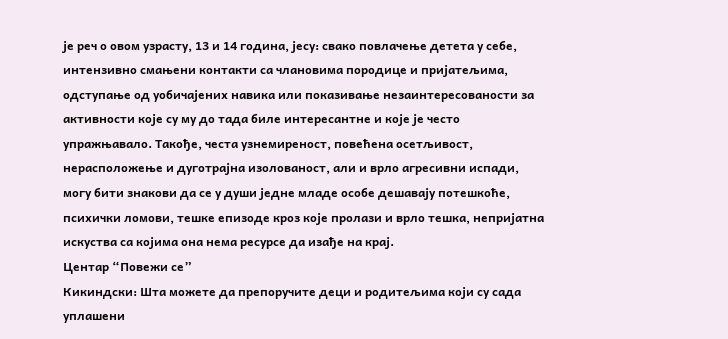је реч о овом узрасту, 13 и 14 година, јесу: свако повлачење детета у себе, интензивно смањени контакти са члановима породице и пријатељима, одступање од уобичајених навика или показивање незаинтересованости за активности које су му до тада биле интересантне и које је често упражњавало. Такође, честа узнемиреност, повећена осетљивост, нерасположење и дуготрајна изолованост, али и врло агресивни испади, могу бити знакови да се у души једне младе особе дешавају потешкоће, психички ломови, тешке епизоде кроз које пролази и врло тешка, непријатна искуства са којима она нема ресурсе да изађе на крај.
Центар “Повежи се”
Кикиндски: Шта можете да препоручите деци и родитељима који су сада уплашени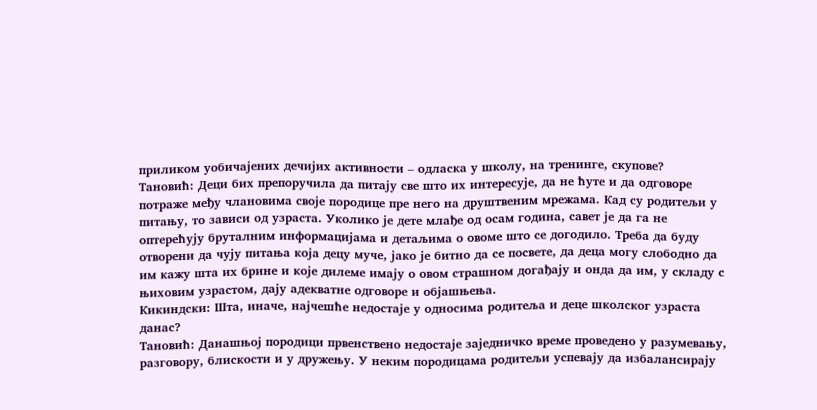приликом уобичајених дечијих активности – одласка у школу, на тренинге, скупове?
Тановић: Деци бих препоручила да питају све што их интересује, да не ћуте и да одговоре потраже међу члановима своје породице пре него на друштвеним мрежама. Кад су родитељи у питању, то зависи од узраста. Уколико је дете млађе од осам година, савет је да га не оптерећују бруталним информацијама и детаљима о овоме што се догодило. Треба да буду отворени да чују питања која децу муче, јако је битно да се посвете, да деца могу слободно да им кажу шта их брине и које дилеме имају о овом страшном догађају и онда да им, у складу с њиховим узрастом, дају адекватне одговоре и објашњења.
Кикиндски: Шта, иначе, најчешће недостаје у односима родитеља и деце школског узраста данас?
Тановић: Данашњој породици првенствено недостаје заједничко време проведено у разумевању, разговору, блискости и у дружењу. У неким породицама родитељи успевају да избалансирају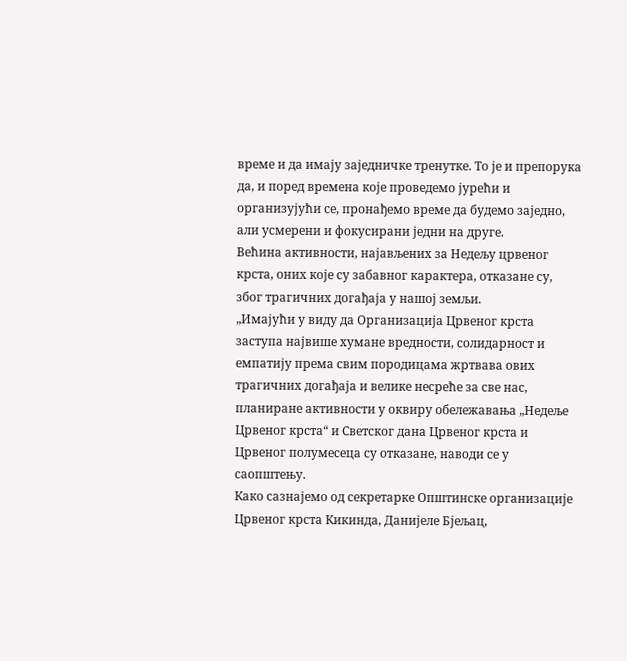време и да имају заједничке тренутке. То је и препорука да, и поред времена које проведемо јурећи и организујући се, пронађемо време да будемо заједно, али усмерени и фокусирани једни на друге.
Већина активности, најављених за Недељу црвеног крста, оних које су забавног карактера, отказане су, због трагичних догађаја у нашој земљи.
„Имајући у виду да Организација Црвеног крста заступа највише хумане вредности, солидарност и емпатију према свим породицама жртвава ових трагичних догађаја и велике несреће за све нас, планиране активности у оквиру обележавања „Недеље Црвеног крста“ и Светског дана Црвеног крста и Црвеног полумесеца су отказане, наводи се у саопштењу.
Како сазнајемо од секретарке Општинске организације Црвеног крста Кикинда, Данијеле Бјељац,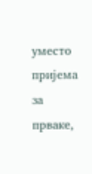уместо пријема за прваке,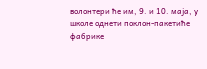волонтери ће им, 9. и 10. маја, у школе однети поклон-пакетиће фабрике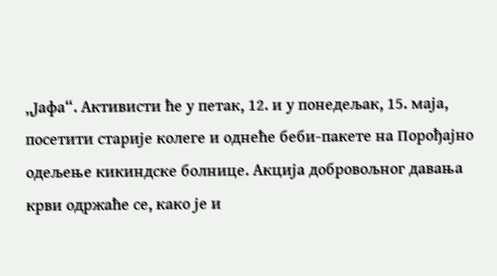„Јафа“. Активисти ће у петак, 12. и у понедељак, 15. маја, посетити старије колеге и однеће беби-пакете на Порођајно одељење кикиндске болнице. Акција добровољног давања крви одржаће се, како је и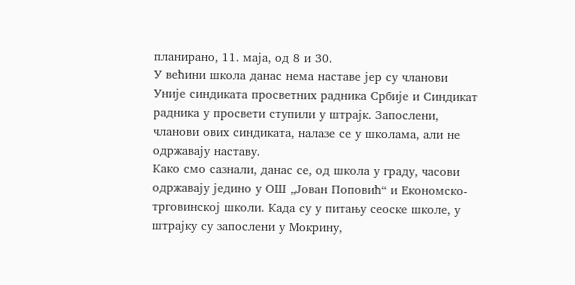планирано, 11. маја, од 8 и 30.
У већини школа данас нема наставе јер су чланови Уније синдиката просветних радника Србије и Синдикат радника у просвети ступили у штрајк. Запослени, чланови ових синдиката, налазе се у школама, али не одржавају наставу.
Како смо сазнали, данас се, од школа у граду, часови одржавају једино у ОШ „Јован Поповић“ и Економско-трговинској школи. Када су у питању сеоске школе, у штрајку су запослени у Мокрину,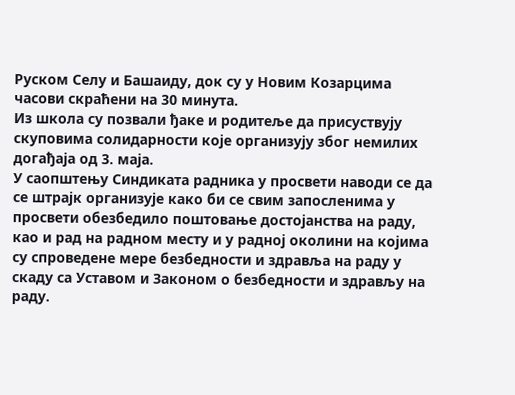Руском Селу и Башаиду, док су у Новим Козарцима часови скраћени на 30 минута.
Из школа су позвали ђаке и родитеље да присуствују скуповима солидарности које организују због немилих догађаја од 3. маја.
У саопштењу Синдиката радника у просвети наводи се да се штрајк организује како би се свим запосленима у просвети обезбедило поштовање достојанства на раду, као и рад на радном месту и у радној околини на којима су спроведене мере безбедности и здравља на раду у скаду са Уставом и Законом о безбедности и здрављу на раду.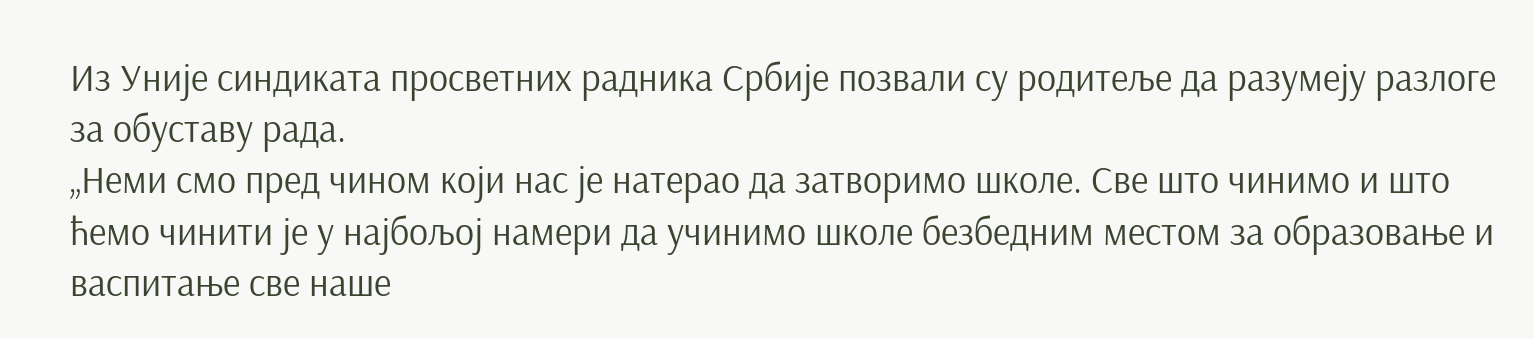Из Уније синдиката просветних радника Србије позвали су родитеље да разумеју разлоге за обуставу рада.
„Неми смо пред чином који нас је натерао да затворимо школе. Све што чинимо и што ћемо чинити је у најбољој намери да учинимо школе безбедним местом за образовање и васпитање све наше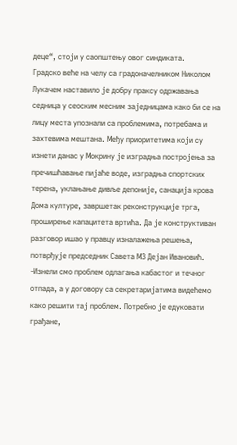деце“, стоји у саопштењу овог синдиката.
Градско веће на челу са градоначелником Николом Лукачем наставило је добру праксу одржавања седница у сеоским месним заједницама како би се на лицу места упознали са проблемима, потребама и захтевима мештана. Међу приоритетима који су изнети данас у Мокрину је изградња постројења за пречишћавање пијаће воде, изградња спортских терена, уклањање дивље депоније, санација крова Дома културе, завршетак реконструкције трга, проширење капацитета вртића. Да је конструктиван разговор ишао у правцу изналажења решења, потврђује председник Савета МЗ Дејан Ивановић.
-Изнели смо проблем одлагања кабастог и течног отпада, а у договору са секретаријатима видећемо како решити тај проблем. Потребно је едуковати грађане,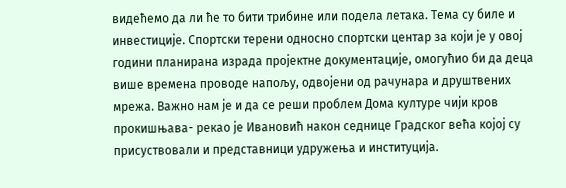видећемо да ли ће то бити трибине или подела летака. Тема су биле и инвестиције. Спортски терени односно спортски центар за који је у овој години планирана израда пројектне документације, омогућио би да деца више времена проводе напољу, одвојени од рачунара и друштвених мрежа. Важно нам је и да се реши проблем Дома културе чији кров прокишњава- рекао је Ивановић након седнице Градског већа којој су присуствовали и представници удружења и институција.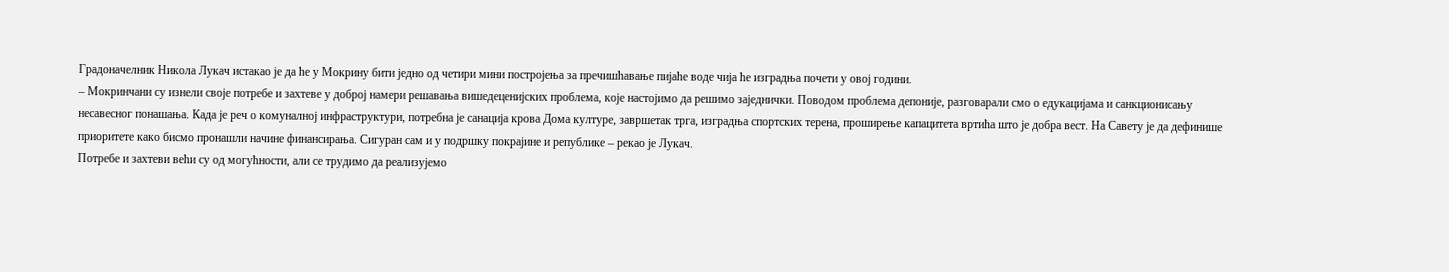Градоначелник Никола Лукач истакао је да ће у Мокрину бити једно од четири мини постројења за пречишћавање пијаће воде чија ће изградња почети у овој години.
– Мокринчани су изнели своје потребе и захтеве у доброј намери решавања вишедеценијских проблема, које настојимо да решимо заједнички. Поводом проблема депоније, разговарали смо о едукацијама и санкционисању несавесног понашања. Када је реч о комуналној инфраструктури, потребна је санација крова Дома културе, завршетак трга, изградња спортских терена, проширење капацитета вртића што је добра вест. На Савету је да дефинише приоритете како бисмо пронашли начине финансирања. Сигуран сам и у подршку покрајине и републике – рекао је Лукач.
Потребе и захтеви већи су од могућности, али се трудимо да реализујемо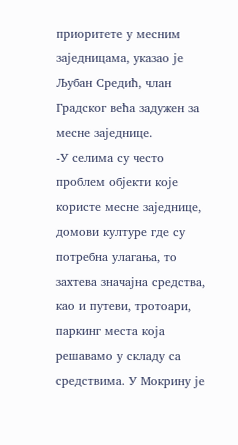приоритете у месним заједницама, указао је Љубан Средић, члан Градског већа задужен за месне заједнице.
-У селима су често проблем објекти које користе месне заједнице, домови културе где су потребна улагања, то захтева значајна средства, као и путеви, тротоари, паркинг места која решавамо у складу са средствима. У Мокрину је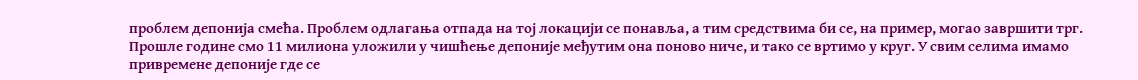проблем депонија смећа. Проблем одлагања отпада на тој локацији се понавља, а тим средствима би се, на пример, могао завршити трг. Прошле године смо 11 милиона уложили у чишћење депоније међутим она поново ниче, и тако се вртимо у круг. У свим селима имамо привремене депоније где се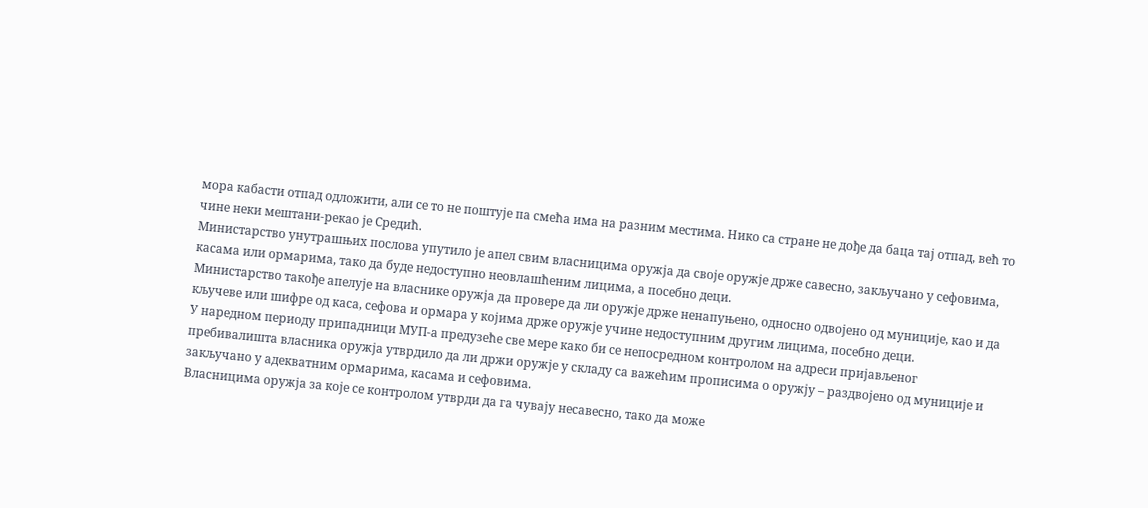мора кабасти отпад одложити, али се то не поштује па смећа има на разним местима. Нико са стране не дође да баца тај отпад, већ то чине неки мештани-рекао је Средић.
Министарство унутрашњих послова упутило је апел свим власницима оружја да своје оружје држе савесно, закључано у сефовима, касама или ормарима, тако да буде недоступно неовлашћеним лицима, а посебно деци.
Министарство такође апелује на власнике оружја да провере да ли оружје држе ненапуњено, односно одвојено од муниције, као и да кључеве или шифре од каса, сефова и ормара у којима држе оружје учине недоступним другим лицима, посебно деци.
У наредном периоду припадници МУП-а предузеће све мере како би се непосредном контролом на адреси пријављеног пребивалишта власника оружја утврдило да ли држи оружје у складу са важећим прописима о оружју – раздвојено од муниције и закључано у адекватним ормарима, касама и сефовима.
Власницима оружја за које се контролом утврди да га чувају несавесно, тако да може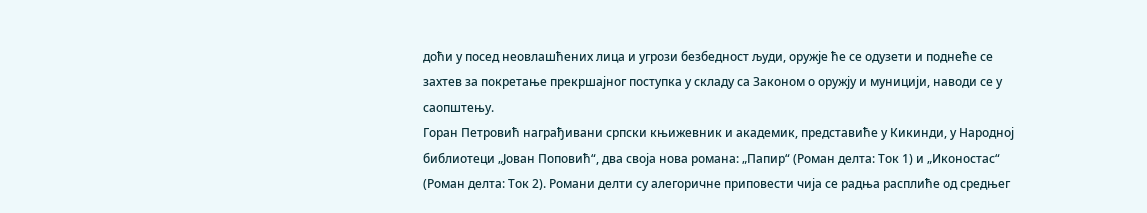доћи у посед неовлашћених лица и угрози безбедност људи, оружје ће се одузети и поднеће се захтев за покретање прекршајног поступка у складу са Законом о оружју и муницији, наводи се у саопштењу.
Горан Петровић награђивани српски књижевник и академик, представиће у Кикинди, у Народној библиотеци „Јован Поповић“, два своја нова романа: „Папир“ (Роман делта: Ток 1) и „Иконостас“ (Роман делта: Ток 2). Романи делти су алегоричне приповести чија се радња расплиће од средњег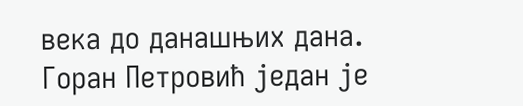века до данашњих дана.
Горан Петровић један је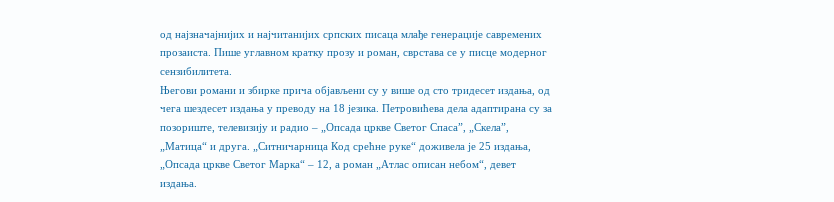од најзначајнијих и најчитанијих српских писаца млађе генерације савремених прозаиста. Пише углавном кратку прозу и роман, сврстава се у писце модерног сензибилитета.
Његови романи и збирке прича објављени су у више од сто тридесет издања, од чега шездесет издања у преводу на 18 језика. Петровићева дела адаптирана су за позориште, телевизију и радио – „Опсада цркве Светог Спаса”, „Скела”, „Матица“ и друга. „Ситничарница Код срећне руке“ доживела је 25 издања, „Опсада цркве Светог Марка“ – 12, а роман „Атлас описан небом“, девет издања.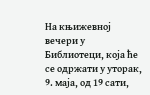На књижевној вечери у Библиотеци, која ће се одржати у уторак, 9. маја, од 19 сати,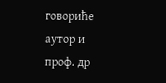говориће аутор и проф. др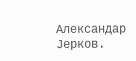Александар Јерков.